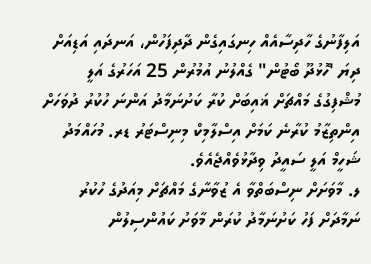އަލިފާނުގެ ހާދިސާއެއް ހިނގައިގެން ދާދިފަހުން، އަނދައި އަޑިއަށް ދިޔަ 'ހޮޅުދޫ ބޯޓުން" ގެއްލުނު އުމުރުން 25 އަހަރުގެ އަލީ މުޝްފިގުގެ މައްޗަށް ޣައިބަށް ކުރާ ކަށުނަމާދު އަންނަ ހުކުރު ދުވަހަށް އިންތިޒާމު ކުރާނެ ކަމަށް އިސްލާމިކް މިނިސްޓަރު ޑރ. މުހައްމަދު ޝަހީމް އަލީ ސައީދު ވިދާޅުވެއްޖެއެވެ.
ލ. މާވަށަށް ނިސްބަތްވާ އެ ޒުވާނާގެ މައްޗަށް މިއަދުގެ ހުކުރު ނަމާދަށް ފަހު ކަށުނަމާދު ކުރަން މާވަށު ކައުންސިލުން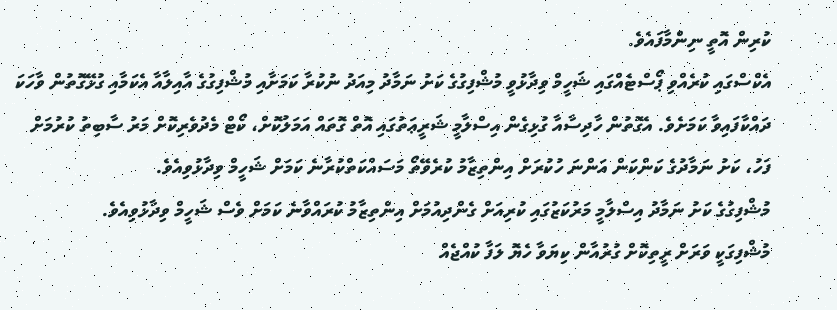ކުރިން އޮތީ ނިންމާފައެވެ.
އެކްސްގައި ކުރެއްވި ޕޯސްޓެއްގައި ޝަހީމް ވިދާޅުވީ މުޝްފިގުގެ ކަށު ނަމާދު މިއަދު ނުކުރާ ކަމަށާއި މުޝްފިގުގެ އާއިލާއާ އެކަމާއި ގުޅޭގޮތުން ވާހަކަ ދައްކާފައިވާ ކަމަށެވެ. އެގޮތުން ހާދިސާއާ ގުޅިގެން އިސްލާމީ ޝަރީޢަތުގައި އޮތް ގޮތައް އަމަލުކޮށް، ކޯޓް މެދުވެރިކޮށް މަރު ސާބިތު ކުރުމަށް ފަހު، ކަށު ނަމާދުގެ ކަންކަން އަންނަ ހުކުރަށް އިންތިޒާމު ކުރެވޭތޯ މަސައްކަތްކުރާނެ ކަމަށް ޝަހީމް ވިދާޅުވިއެވެ.
މުޝްފިގުގެ ކަށު ނަމާދު އިސްލާމީ މަރުކަޒުގައި ކުރިއަށް ގެންދިއުމަށް އިންތިޒާމު ކުރައްވާނެ ކަމަށް ވެސް ޝަހީމް ވިދާޅުވިއެވެ.
މުޝްފިގަކީ ވަރަށް ރީތިކޮށް ގުރުއާން ކިޔަވާ ހެޔޮ ލަފާ ކުއްޖެއް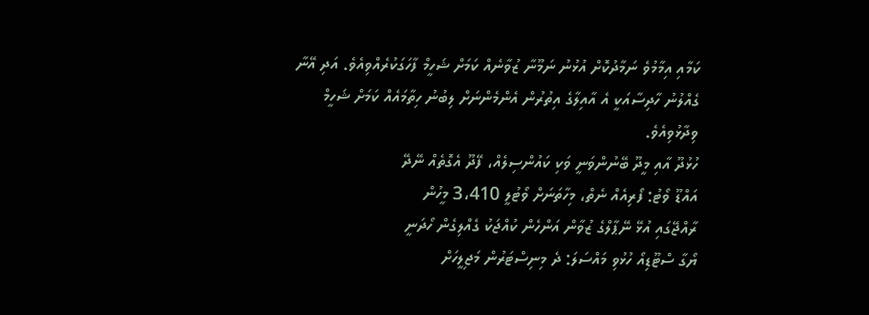ކަމާއި އިމާމުވެ ނަމާދުކޮށް އުޅުނު ނަމޫނާ ޒުވާނެއް ކަމަށް ޝަހީމް ފާހަގަކުރެއްވިއެވެ. އަދި އޭނާ ގެއްލުނު ހާދިސާއަކީ އެ އާއިލާގެ އިތުރުން އެންމެންނަށް ލިބުނު ހިތާމައެއް ކަމަށް ޝަހީމް ވިދާޅުވިއެވެ.
ހުޅުދޫ އާއި މީދޫ ބޭނުންވަނީ ވަކި ކައުންސިލެއް، ފޭދޫ އެގޮތެއް ނޭދޭ
އައްޑޫ ވޯޓު: ފޯރިއެއް ނެތް، މިހާތަނަށް ވޯޓުލީ 3،410 މީހުން
ރާއްޖޭގައި އުޅޭ ނޭޕާލްގެ ޒުވާން އަންހެން ކުއްޖަކު ގެއްލިގެން ހޯދަނީ
ޔޯގާ ސްޓޫޑިއޯ ހުޅުވި މައްސަލަ: ދެ މިނިސްޓަރުން މަޖިލީހަށް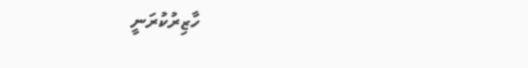ހާޒިރުކުރަނީ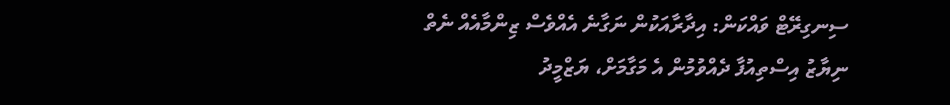ސިނގިރޭޓް ވައްކަން: އިދާރާއަކުން ނަގާނެ އެއްވެސް ޒިންމާއެއް ނެތް
ނިޔާޒު އިސްތިއުފާ ދެއްވުމުން އެ މަގާމަށް، ޔަޒްމީދު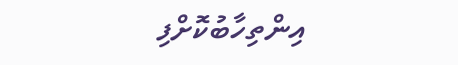އިންތިހާބުކޮށްފި